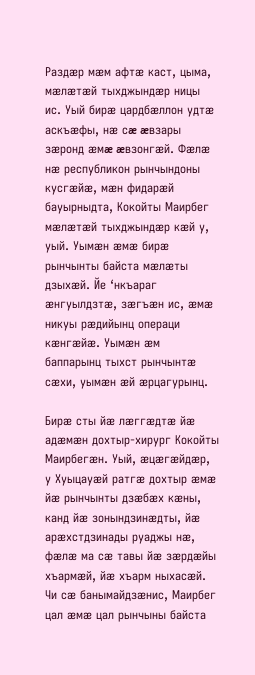Раздæр мæм афтæ каст, цыма, мæлæтæй тыхджындæр ницы ис. Уый бирæ цардбæллон удтæ аскъæфы, нæ сæ æвзары зæронд æмæ æвзонгæй. Фæлæ нæ республикон рынчындоны кусгæйæ, мæн фидарæй бауырныдта, Кокойты Маирбег мæлæтæй тыхджындæр кæй у, уый. Уымæн æмæ бирæ рынчынты байста мæлæты дзыхæй. Йе ‘нкъараг æнгуылдзтæ, зæгъæн ис, æмæ никуы рæдийынц операци кæнгæйæ. Уымæн æм баппарынц тыхст рынчынтæ сæхи, уымæн æй æрцагурынц.

Бирæ сты йæ лæггæдтæ йæ адæмæн дохтыр-хирург Кокойты Маирбегæн. Уый, æцæгæйдæр, у Хуыцауæй ратгæ дохтыр æмæ йæ рынчынты дзæбæх кæны, канд йæ зонындзинæдты, йæ арæхстдзинады руаджы нæ, фæлæ ма сæ тавы йæ зæрдæйы хъармæй, йæ хъарм ныхасæй. Чи сæ банымайдзæнис, Маирбег цал æмæ цал рынчыны байста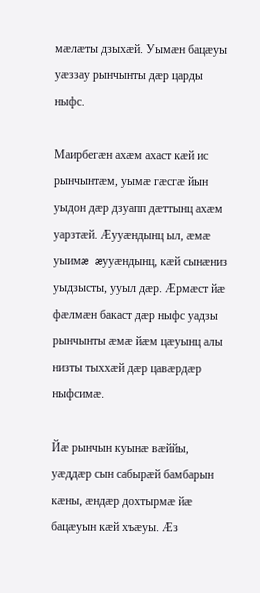мæлæты дзыхæй. Уымæн бацæуы уæззау рынчынты дæр царды ныфс.

Маирбегæн ахæм ахаст кæй ис рынчынтæм, уымæ гæсгæ йын уыдон дæр дзуапп дæттынц ахæм уарзтæй. Æууæндынц ыл, æмæ уыимæ æууæндынц, кæй сынæниз уыдзысты, ууыл дæр. Æрмæст йæ фæлмæн бакаст дæр ныфс уадзы рынчынты æмæ йæм цæуынц алы низты тыххæй дæр цавæрдæр ныфсимæ.

Йæ рынчын куынæ вæййы, уæддæр сын сабырæй бамбарын кæны, æндæр дохтырмæ йæ бацæуын кæй хъæуы. Æз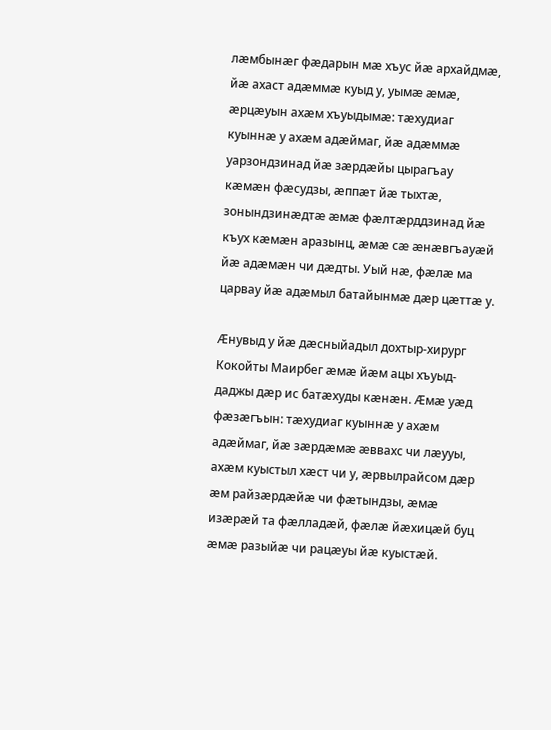лæмбынæг фæдарын мæ хъус йæ архайдмæ, йæ ахаст адæммæ куыд у, уымæ æмæ, æрцæуын ахæм хъуыдымæ: тæхудиаг куыннæ у ахæм адæймаг, йæ адæммæ уарзондзинад йæ зæрдæйы цырагъау кæмæн фæсудзы, æппæт йæ тыхтæ, зонындзинæдтæ æмæ фæлтæрддзинад йæ къух кæмæн аразынц, æмæ сæ æнæвгъауæй йæ адæмæн чи дæдты. Уый нæ, фæлæ ма царвау йæ адæмыл батайынмæ дæр цæттæ у.

Æнувыд у йæ дæсныйадыл дохтыр-хирург Кокойты Маирбег æмæ йæм ацы хъуыд-даджы дæр ис батæхуды кæнæн. Æмæ уæд фæзæгъын: тæхудиаг куыннæ у ахæм адæймаг, йæ зæрдæмæ æввахс чи лæууы, ахæм куыстыл хæст чи у, æрвылрайсом дæр æм райзæрдæйæ чи фæтындзы, æмæ изæрæй та фæлладæй, фæлæ йæхицæй буц æмæ разыйæ чи рацæуы йæ куыстæй.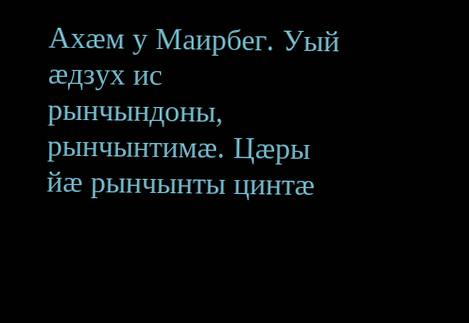Ахæм у Маирбег. Уый æдзух ис рынчындоны, рынчынтимæ. Цæры йæ рынчынты цинтæ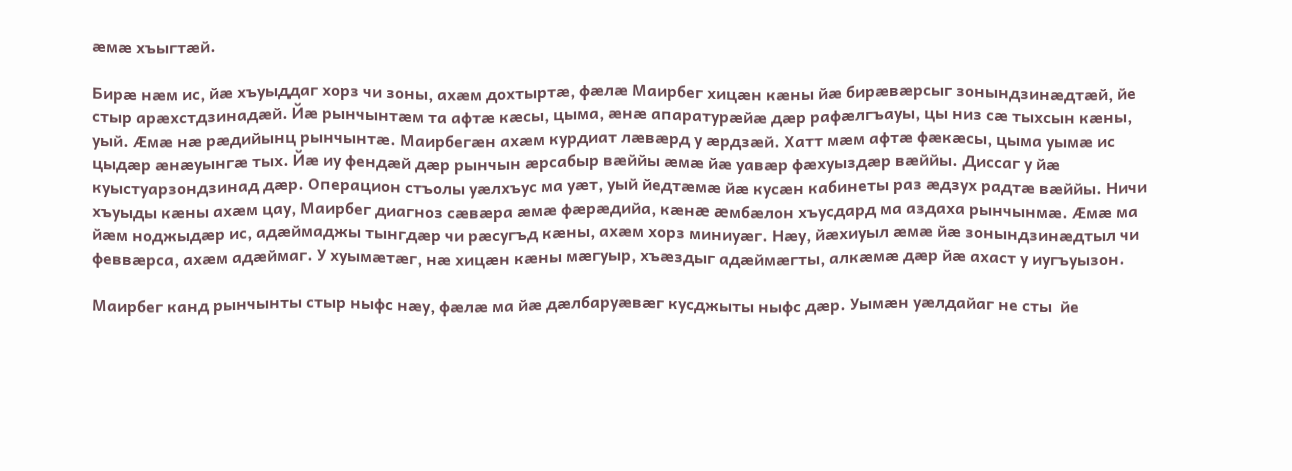æмæ хъыгтæй.

Бирæ нæм ис, йæ хъуыддаг хорз чи зоны, ахæм дохтыртæ, фæлæ Маирбег хицæн кæны йæ бирæвæрсыг зонындзинæдтæй, йе стыр арæхстдзинадæй. Йæ рынчынтæм та афтæ кæсы, цыма, æнæ апаратурæйæ дæр рафæлгъауы, цы низ сæ тыхсын кæны, уый. Æмæ нæ рæдийынц рынчынтæ. Маирбегæн ахæм курдиат лæвæрд у æрдзæй. Хатт мæм афтæ фæкæсы, цыма уымæ ис цыдæр æнæуынгæ тых. Йæ иу фендæй дæр рынчын æрсабыр вæййы æмæ йæ уавæр фæхуыздæр вæййы. Диссаг у йæ куыстуарзондзинад дæр. Операцион стъолы уæлхъус ма уæт, уый йедтæмæ йæ кусæн кабинеты раз æдзух радтæ вæййы. Ничи хъуыды кæны ахæм цау, Маирбег диагноз сæвæра æмæ фæрæдийа, кæнæ æмбæлон хъусдард ма аздаха рынчынмæ. Æмæ ма йæм ноджыдæр ис, адæймаджы тынгдæр чи рæсугъд кæны, ахæм хорз миниуæг. Нæу, йæхиуыл æмæ йæ зонындзинæдтыл чи феввæрса, ахæм адæймаг. У хуымæтæг, нæ хицæн кæны мæгуыр, хъæздыг адæймæгты, алкæмæ дæр йæ ахаст у иугъуызон.

Маирбег канд рынчынты стыр ныфс нæу, фæлæ ма йæ дæлбаруæвæг кусджыты ныфс дæр. Уымæн уæлдайаг не сты  йе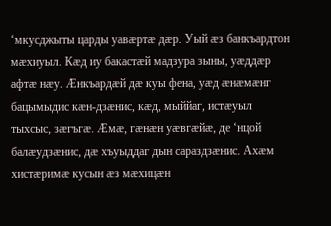‘мкусджыты царды уавæртæ дæр. Уый æз банкъардтон мæхиуыл. Кæд иу бакастæй мадзура зыны, уæддæр афтæ нæу. Æнкъардæй дæ куы фена, уæд æнæмæнг бацымыдис кæн-дзæнис, кæд, мыййаг, истæуыл тыхсыс, зæгъгæ. Æмæ, гæнæн уæвгæйæ, де ‘нцой балæудзæнис, дæ хъуыддаг дын сараздзæнис. Ахæм хистæримæ кусын æз мæхицæн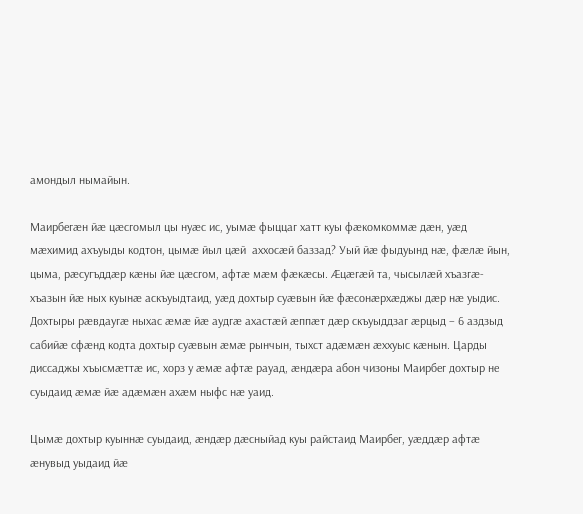амондыл нымайын.

Маирбегæн йæ цæсгомыл цы нуæс ис, уымæ фыццаг хатт куы фæкомкоммæ дæн, уæд мæхимид ахъуыды кодтон, цымæ йыл цæй  аххосæй баззад? Уый йæ фыдуынд нæ, фæлæ йын, цыма, рæсугъддæр кæны йæ цæсгом, афтæ мæм фæкæсы. Æцæгæй та, чысылæй хъазгæ-хъазын йæ ных куынæ аскъуыдтаид, уæд дохтыр суæвын йæ фæсонæрхæджы дæр нæ уыдис. Дохтыры рæвдаугæ ныхас æмæ йæ аудгæ ахастæй æппæт дæр скъуыддзаг æрцыд – 6 аздзыд сабийæ сфæнд кодта дохтыр суæвын æмæ рынчын, тыхст адæмæн æххуыс кæнын. Царды диссаджы хъысмæттæ ис, хорз у æмæ афтæ рауад, æндæра абон чизоны Маирбег дохтыр не суыдаид æмæ йæ адæмæн ахæм ныфс нæ уаид.

Цымæ дохтыр куыннæ суыдаид, æндæр дæсныйад куы райстаид Маирбег, уæддæр афтæ æнувыд уыдаид йæ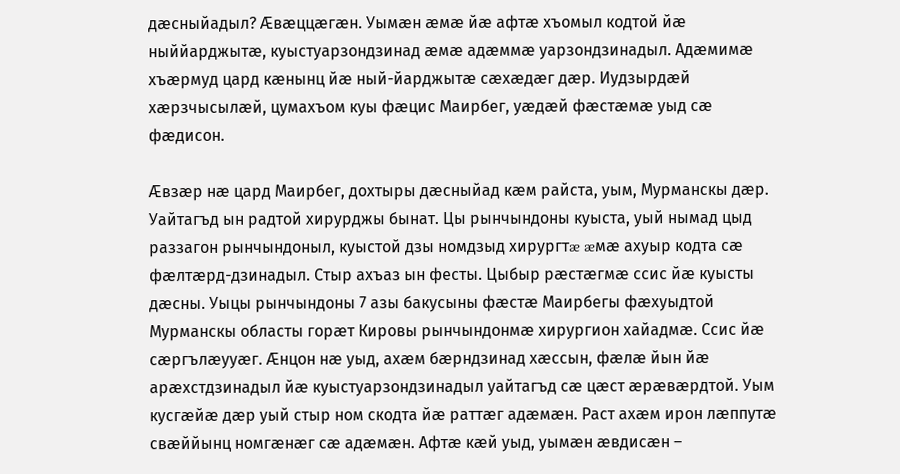дæсныйадыл? Æвæццæгæн. Уымæн æмæ йæ афтæ хъомыл кодтой йæ ныййарджытæ, куыстуарзондзинад æмæ адæммæ уарзондзинадыл. Адæмимæ хъæрмуд цард кæнынц йæ ный-йарджытæ сæхæдæг дæр. Иудзырдæй хæрзчысылæй, цумахъом куы фæцис Маирбег, уæдæй фæстæмæ уыд сæ фæдисон.

Æвзæр нæ цард Маирбег, дохтыры дæсныйад кæм райста, уым, Мурманскы дæр. Уайтагъд ын радтой хирурджы бынат. Цы рынчындоны куыста, уый нымад цыд раззагон рынчындоныл, куыстой дзы номдзыд хирургтæ æмæ ахуыр кодта сæ фæлтæрд-дзинадыл. Стыр ахъаз ын фесты. Цыбыр рæстæгмæ ссис йæ куысты дæсны. Уыцы рынчындоны 7 азы бакусыны фæстæ Маирбегы фæхуыдтой Мурманскы областы горæт Кировы рынчындонмæ хирургион хайадмæ. Ссис йæ сæргълæууæг. Æнцон нæ уыд, ахæм бæрндзинад хæссын, фæлæ йын йæ арæхстдзинадыл йæ куыстуарзондзинадыл уайтагъд сæ цæст æрæвæрдтой. Уым кусгæйæ дæр уый стыр ном скодта йæ раттæг адæмæн. Раст ахæм ирон лæппутæ свæййынц номгæнæг сæ адæмæн. Афтæ кæй уыд, уымæн æвдисæн –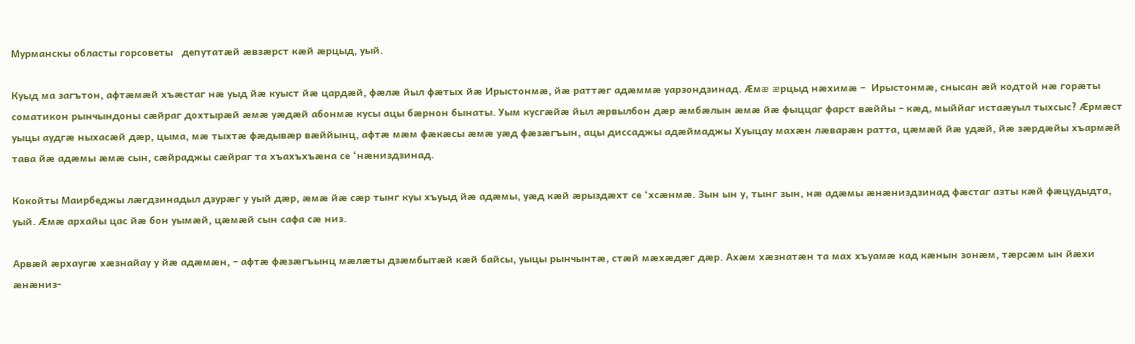Мурманскы областы горсоветы   депутатæй æвзæрст кæй æрцыд, уый.

Куыд ма загътон, афтæмæй хъæстаг нæ уыд йæ куыст йæ цардæй, фæлæ йыл фæтых йæ Ирыстонмæ, йæ раттæг адæммæ уарзондзинад. Æмæ æрцыд нæхимæ –  Ирыстонмæ, снысан æй кодтой нæ горæты соматикон рынчындоны сæйраг дохтырæй æмæ уæдæй абонмæ кусы ацы бæрнон бынаты. Уым кусгæйæ йыл æрвылбон дæр æмбæлын æмæ йæ фыццаг фарст вæййы – кæд, мыййаг истаæуыл тыхсыс? Æрмæст уыцы аудгæ ныхасæй дæр, цыма, мæ тыхтæ фæдывæр вæййынц, афтæ мæм фæкæсы æмæ уæд фæзæгъын, ацы диссаджы адæймаджы Хуыцау махæн лæварæн ратта, цæмæй йæ удæй, йæ зæрдæйы хъармæй тава йæ адæмы æмæ сын, сæйраджы сæйраг та хъахъхъæна се ‘нæниздзинад.

Кокойты Маирбеджы лæгдзинадыл дзурæг у уый дæр, æмæ йæ сæр тынг куы хъуыд йæ адæмы, уæд кæй æрыздæхт се ‘хсæнмæ. Зын ын у, тынг зын, нæ адæмы æнæниздзинад фæстаг азты кæй фæцудыдта, уый. Æмæ архайы цас йæ бон уымæй, цæмæй сын сафа сæ низ.

Арвæй æрхаугæ хæзнайау у йæ адæмæн, – афтæ фæзæгъынц мæлæты дзæмбытæй кæй байсы, уыцы рынчынтæ, стæй мæхæдæг дæр. Ахæм хæзнатæн та мах хъуамæ кад кæнын зонæм, тæрсæм ын йæхи æнæниз-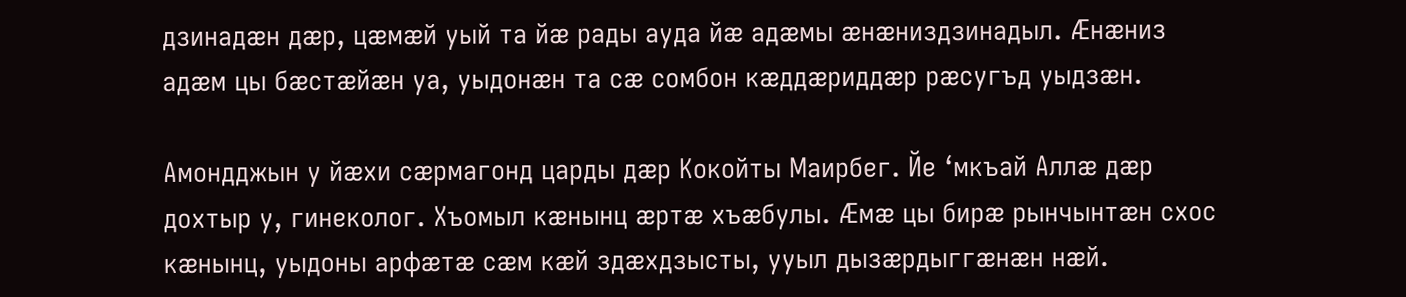дзинадæн дæр, цæмæй уый та йæ рады ауда йæ адæмы æнæниздзинадыл. Æнæниз адæм цы бæстæйæн уа, уыдонæн та сæ сомбон кæддæриддæр рæсугъд уыдзæн.

Амондджын у йæхи сæрмагонд царды дæр Кокойты Маирбег. Йе ‘мкъай Аллæ дæр дохтыр у, гинеколог. Хъомыл кæнынц æртæ хъæбулы. Æмæ цы бирæ рынчынтæн схос кæнынц, уыдоны арфæтæ сæм кæй здæхдзысты, ууыл дызæрдыггæнæн нæй.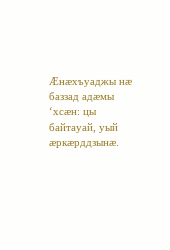Æнæхъуаджы нæ баззад адæмы ‘хсæн: цы байтауай, уый æркæрддзынæ.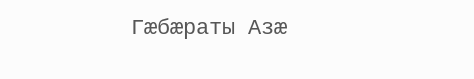Гæбæраты Азæ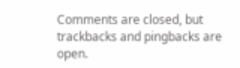Comments are closed, but trackbacks and pingbacks are open.